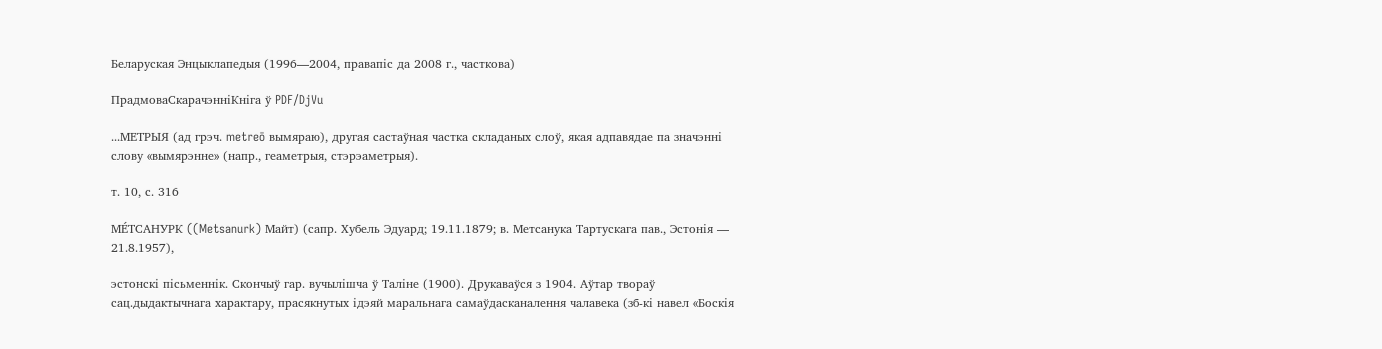Беларуская Энцыклапедыя (1996—2004, правапіс да 2008 г., часткова)

ПрадмоваСкарачэнніКніга ў PDF/DjVu

...МЕТРЫЯ (ад грэч. metreō вымяраю), другая састаўная частка складаных слоў, якая адпавядае па значэнні слову «вымярэнне» (напр., геаметрыя, стэрэаметрыя).

т. 10, с. 316

МЕ́ТСАНУРК ((Metsanurk) Майт) (сапр. Хубель Эдуард; 19.11.1879; в. Метсанука Тартускага пав., Эстонія — 21.8.1957),

эстонскі пісьменнік. Скончыў гар. вучылішча ў Таліне (1900). Друкаваўся з 1904. Аўтар твораў сац.дыдактычнага характару, прасякнутых ідэяй маральнага самаўдасканалення чалавека (зб-кі навел «Боскія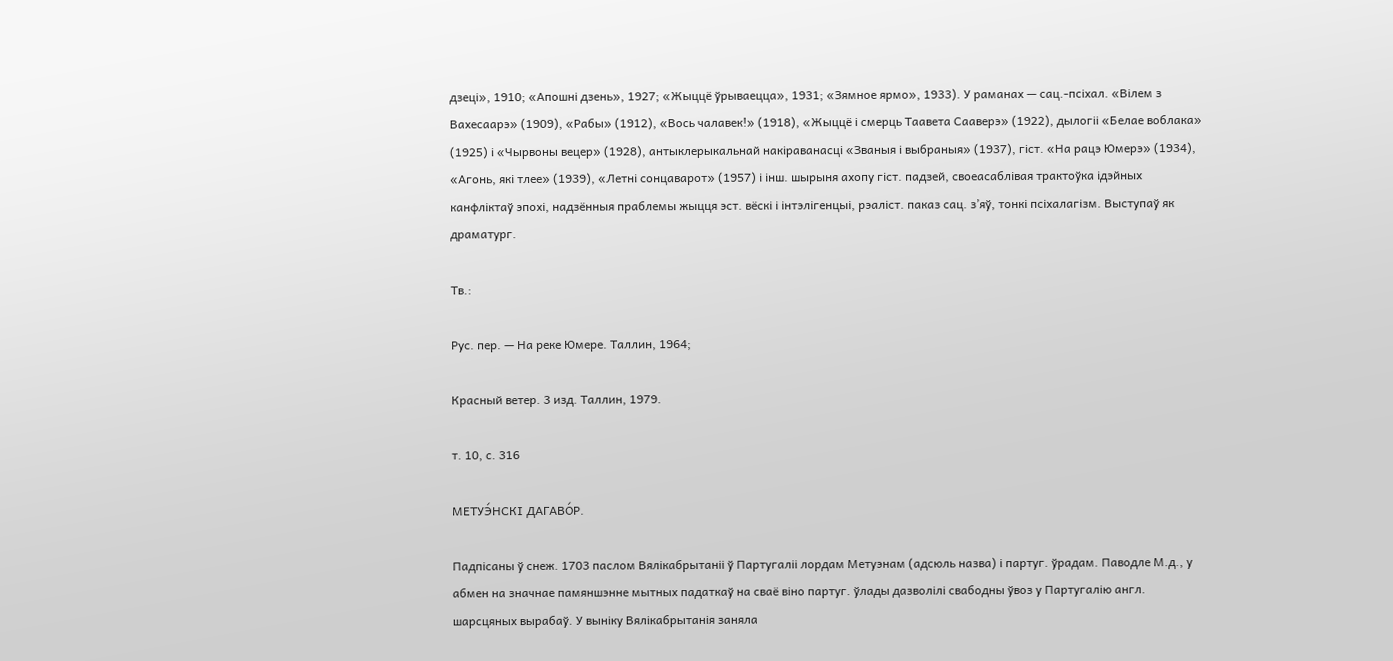дзеці», 1910; «Апошні дзень», 1927; «Жыццё ўрываецца», 1931; «Зямное ярмо», 1933). У раманах — сац.-псіхал. «Вілем з Вахесаарэ» (1909), «Рабы» (1912), «Вось чалавек!» (1918), «Жыццё і смерць Таавета Сааверэ» (1922), дылогіі «Белае воблака» (1925) і «Чырвоны вецер» (1928), антыклерыкальнай накіраванасці «Званыя і выбраныя» (1937), гіст. «На рацэ Юмерэ» (1934), «Агонь, які тлее» (1939), «Летні сонцаварот» (1957) і інш. шырыня ахопу гіст. падзей, своеасаблівая трактоўка ідэйных канфліктаў эпохі, надзённыя праблемы жыцця эст. вёскі і інтэлігенцыі, рэаліст. паказ сац. з’яў, тонкі псіхалагізм. Выступаў як драматург.

Тв.:

Рус. пер. — На реке Юмере. Таллин, 1964;

Красный ветер. 3 изд. Таллин, 1979.

т. 10, с. 316

МЕТУЭ́НСКІ ДАГАВО́Р.

Падпісаны ў снеж. 1703 паслом Вялікабрытаніі ў Партугаліі лордам Метуэнам (адсюль назва) і партуг. ўрадам. Паводле М.д., у абмен на значнае памяншэнне мытных падаткаў на сваё віно партуг. ўлады дазволілі свабодны ўвоз у Партугалію англ. шарсцяных вырабаў. У выніку Вялікабрытанія заняла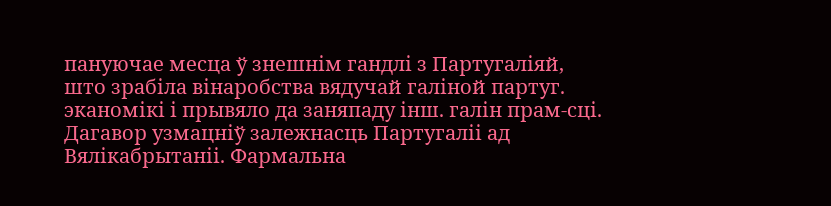пануючае месца ў знешнім гандлі з Партугаліяй, што зрабіла вінаробства вядучай галіной партуг. эканомікі і прывяло да заняпаду інш. галін прам-сці. Дагавор узмацніў залежнасць Партугаліі ад Вялікабрытаніі. Фармальна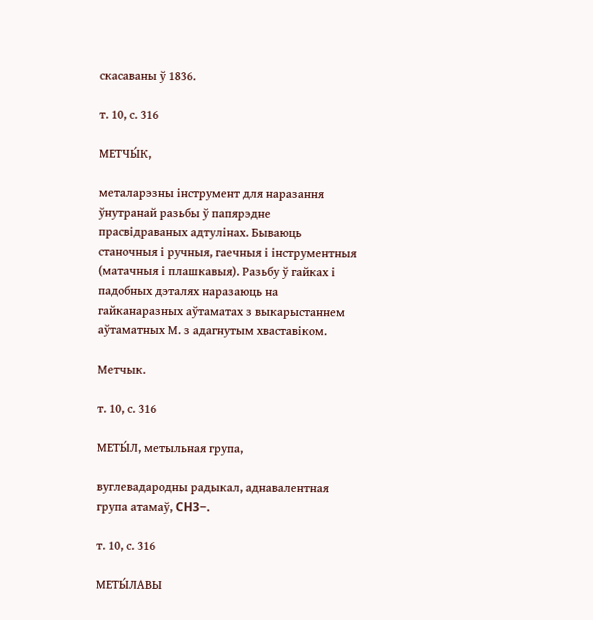скасаваны ў 1836.

т. 10, с. 316

МЕТЧЫ́К,

металарэзны інструмент для наразання ўнутранай разьбы ў папярэдне прасвідраваных адтулінах. Бываюць станочныя і ручныя, гаечныя і інструментныя (матачныя і плашкавыя). Разьбу ў гайках і падобных дэталях наразаюць на гайканаразных аўтаматах з выкарыстаннем аўтаматных М. з адагнутым хваставіком.

Метчык.

т. 10, с. 316

МЕТЫ́Л, метыльная група,

вуглевадародны радыкал, аднавалентная група атамаў, CH3−.

т. 10, с. 316

МЕТЫ́ЛАВЫ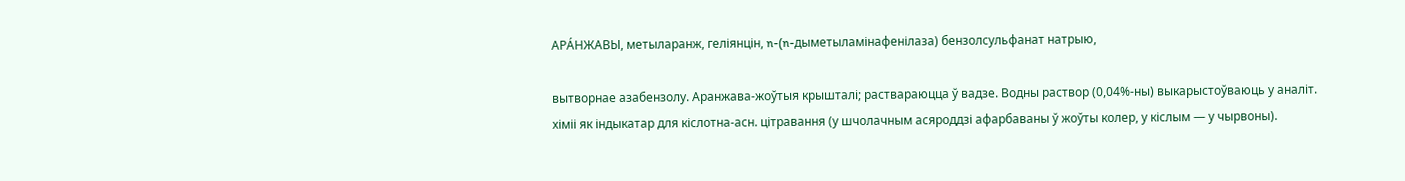АРА́НЖАВЫ, метыларанж, геліянцін, n-(n-дыметыламінафенілаза) бензолсульфанат натрыю,

вытворнае азабензолу. Аранжава-жоўтыя крышталі; раствараюцца ў вадзе. Водны раствор (0,04%-ны) выкарыстоўваюць у аналіт. хіміі як індыкатар для кіслотна-асн. цітравання (у шчолачным асяроддзі афарбаваны ў жоўты колер, у кіслым — у чырвоны).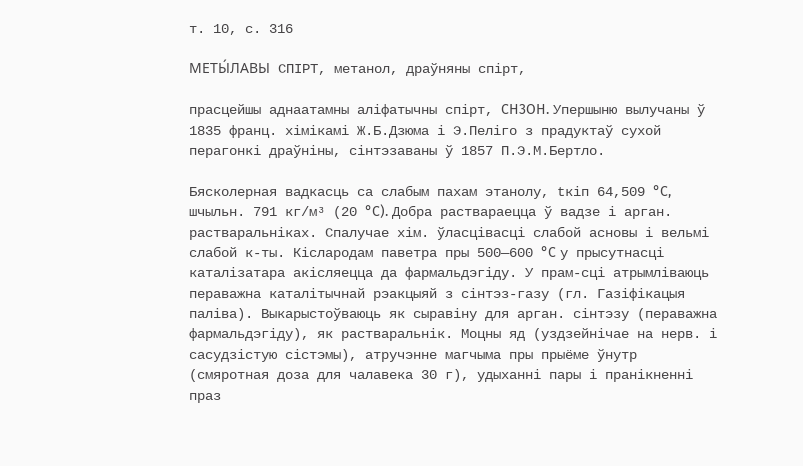т. 10, с. 316

МЕТЫ́ЛАВЫ СПІРТ, метанол, драўняны спірт,

прасцейшы аднаатамны аліфатычны спірт, CH3OH. Упершыню вылучаны ў 1835 франц. хімікамі Ж.Б.Дзюма і Э.Пеліго з прадуктаў сухой перагонкі драўніны, сінтэзаваны ў 1857 П.Э.М.Бертло.

Бясколерная вадкасць са слабым пахам этанолу, tкіп 64,509 °C, шчыльн. 791 кг/м³ (20 °C). Добра раствараецца ў вадзе і арган. растваральніках. Спалучае хім. ўласцівасці слабой асновы і вельмі слабой к-ты. Кіслародам паветра пры 500—600 °C у прысутнасці каталізатара акісляецца да фармальдэгіду. У прам-сці атрымліваюць пераважна каталітычнай рэакцыяй з сінтэз-газу (гл. Газіфікацыя паліва). Выкарыстоўваюць як сыравіну для арган. сінтэзу (пераважна фармальдэгіду), як растваральнік. Моцны яд (уздзейнічае на нерв. і сасудзістую сістэмы), атручэнне магчыма пры прыёме ўнутр (смяротная доза для чалавека 30 г), удыханні пары і пранікненні праз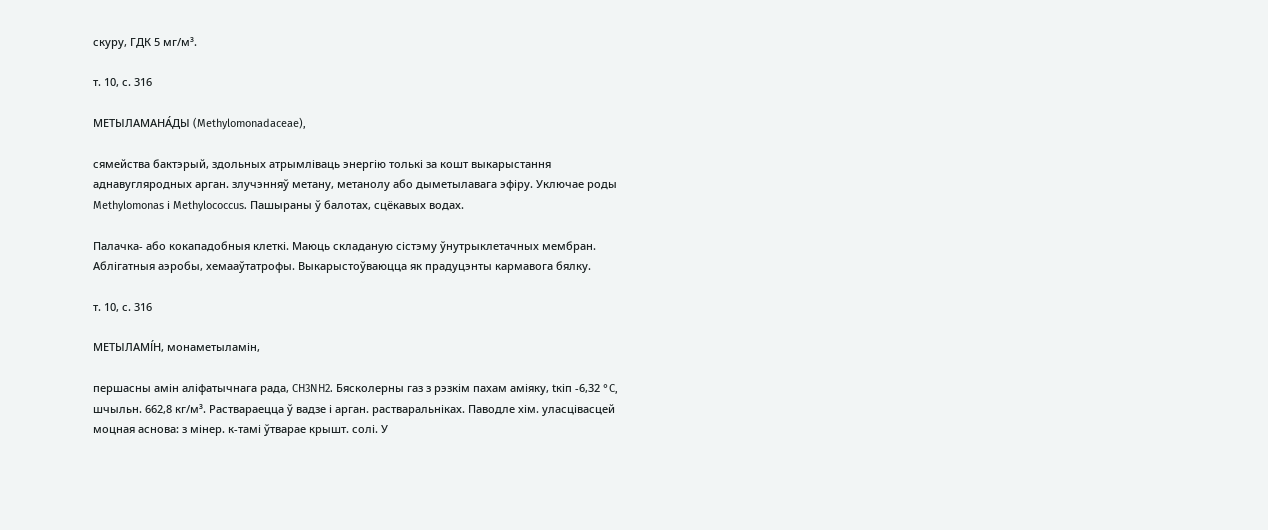скуру, ГДК 5 мг/м³.

т. 10, с. 316

МЕТЫЛАМАНА́ДЫ (Methylomonadaceae),

сямейства бактэрый, здольных атрымліваць энергію толькі за кошт выкарыстання аднавугляродных арган. злучэнняў метану, метанолу або дыметылавага эфіру. Уключае роды Methylomonas і Methylococcus. Пашыраны ў балотах, сцёкавых водах.

Палачка- або кокападобныя клеткі. Маюць складаную сістэму ўнутрыклетачных мембран. Аблігатныя аэробы, хемааўтатрофы. Выкарыстоўваюцца як прадуцэнты кармавога бялку.

т. 10, с. 316

МЕТЫЛАМІ́Н, монаметыламін,

першасны амін аліфатычнага рада, CH3NH2. Бясколерны газ з рэзкім пахам аміяку, tкіп -6,32 °C, шчыльн. 662,8 кг/м³. Раствараецца ў вадзе і арган. растваральніках. Паводле хім. уласцівасцей моцная аснова: з мінер. к-тамі ўтварае крышт. солі. У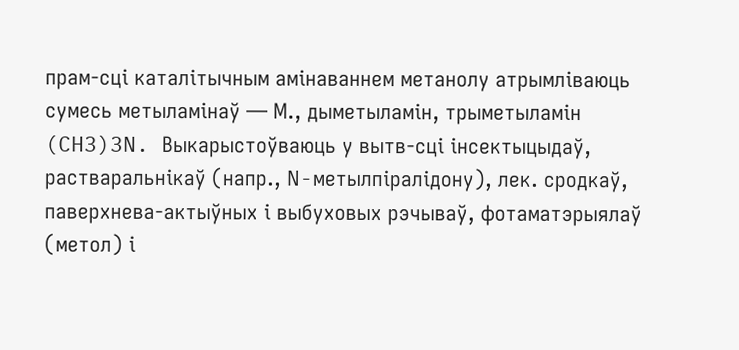прам-сці каталітычным амінаваннем метанолу атрымліваюць сумесь метыламінаў — М., дыметыламін, трыметыламін (CH3)3N. Выкарыстоўваюць у вытв-сці інсектыцыдаў, растваральнікаў (напр., N-метылпіралідону), лек. сродкаў, паверхнева-актыўных і выбуховых рэчываў, фотаматэрыялаў (метол) і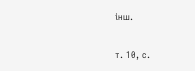інш.

т. 10, с.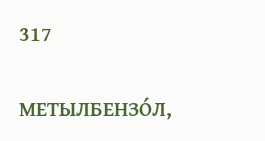317

МЕТЫЛБЕНЗО́Л,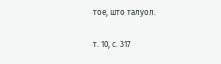тое, што талуол.

т. 10, с. 317